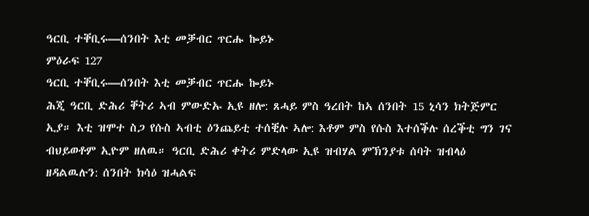ዓርቢ ተቐቢሩ—ሰንበት እቲ መቓብር ጥርሑ ኰይኑ
ምዕራፍ 127
ዓርቢ ተቐቢሩ—ሰንበት እቲ መቓብር ጥርሑ ኰይኑ
ሕጂ ዓርቢ ድሕሪ ቐትሪ ኣብ ምውድኡ ኢዩ ዘሎ: ጸሓይ ምስ ዓረበት ከኣ ሰንበት 15 ኒሳን ክትጅምር ኢያ። እቲ ዝሞተ ስጋ የሱስ ኣብቲ ዕንጨይቲ ተሰቒሉ ኣሎ: እቶም ምስ የሱስ እተሰቕሉ ሰረቕቲ ግን ገና ብህይወቶም ኢዮም ዘለዉ። ዓርቢ ድሕሪ ቀትሪ ምድላው ኢዩ ዝብሃል ምኽንያቱ ሰባት ዝብላዕ ዘዳልዉሉን: ሰንበት ክሳዕ ዝሓልፍ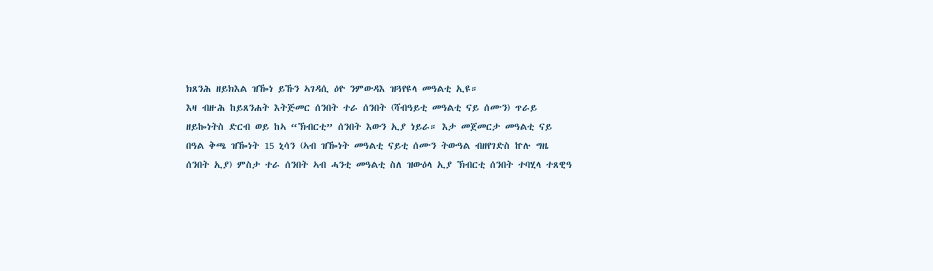ክጸንሕ ዘይክእል ዝዀነ ይኹን ኣገዳሲ ዕዮ ንምውዳእ ዝጓየዩላ መዓልቲ ኢዩ።
እዛ ብዙሕ ከይጸንሐት እትጅመር ሰንበት ተራ ሰንበት (ሻብዓይቲ መዓልቲ ናይ ሰሙን) ጥራይ ዘይኰነትስ ድርብ ወይ ከኣ “ኽብርቲ” ሰንበት እውን ኢያ ነይራ። እታ መጀመርታ መዓልቲ ናይ በዓል ቅጫ ዝዀነት 15 ኒሳን (ኣብ ዝዀነት መዓልቲ ናይቲ ሰሙን ትውዓል ብዘየገድስ ኵሉ ግዜ ሰንበት ኢያ) ምስታ ተራ ሰንበት ኣብ ሓንቲ መዓልቲ ስለ ዝውዕላ ኢያ ኽብርቲ ሰንበት ተባሂላ ተጸዊዓ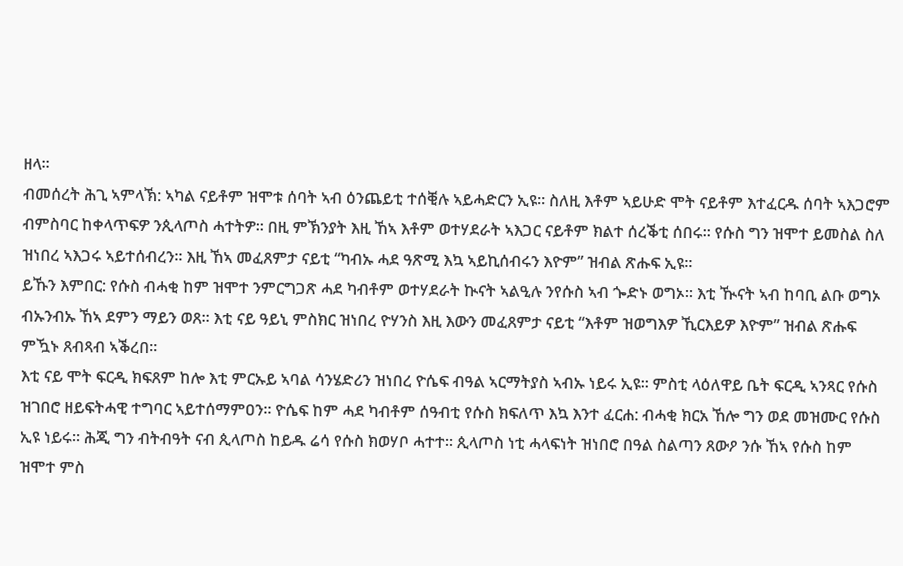ዘላ።
ብመሰረት ሕጊ ኣምላኽ: ኣካል ናይቶም ዝሞቱ ሰባት ኣብ ዕንጨይቲ ተሰቒሉ ኣይሓድርን ኢዩ። ስለዚ እቶም ኣይሁድ ሞት ናይቶም እተፈርዱ ሰባት ኣእጋሮም ብምስባር ከቀላጥፍዎ ንጲላጦስ ሓተትዎ። በዚ ምኽንያት እዚ ኸኣ እቶም ወተሃደራት ኣእጋር ናይቶም ክልተ ሰረቕቲ ሰበሩ። የሱስ ግን ዝሞተ ይመስል ስለ ዝነበረ ኣእጋሩ ኣይተሰብረን። እዚ ኸኣ መፈጸምታ ናይቲ “ካብኡ ሓደ ዓጽሚ እኳ ኣይኪሰብሩን እዮም” ዝብል ጽሑፍ ኢዩ።
ይኹን እምበር: የሱስ ብሓቂ ከም ዝሞተ ንምርግጋጽ ሓደ ካብቶም ወተሃደራት ኲናት ኣልዒሉ ንየሱስ ኣብ ጐድኑ ወግኦ። እቲ ዂናት ኣብ ከባቢ ልቡ ወግኦ ብኡንብኡ ኸኣ ደምን ማይን ወጸ። እቲ ናይ ዓይኒ ምስክር ዝነበረ ዮሃንስ እዚ እውን መፈጸምታ ናይቲ “እቶም ዝወግእዎ ኺርእይዎ እዮም” ዝብል ጽሑፍ ምዃኑ ጸብጻብ ኣቕረበ።
እቲ ናይ ሞት ፍርዲ ክፍጸም ከሎ እቲ ምርኡይ ኣባል ሳንሄድሪን ዝነበረ ዮሴፍ ብዓል ኣርማትያስ ኣብኡ ነይሩ ኢዩ። ምስቲ ላዕለዋይ ቤት ፍርዲ ኣንጻር የሱስ ዝገበሮ ዘይፍትሓዊ ተግባር ኣይተሰማምዐን። ዮሴፍ ከም ሓደ ካብቶም ሰዓብቲ የሱስ ክፍለጥ እኳ እንተ ፈርሐ: ብሓቂ ክርአ ኸሎ ግን ወደ መዝሙር የሱስ ኢዩ ነይሩ። ሕጂ ግን ብትብዓት ናብ ጲላጦስ ከይዱ ሬሳ የሱስ ክወሃቦ ሓተተ። ጲላጦስ ነቲ ሓላፍነት ዝነበሮ በዓል ስልጣን ጸውዖ ንሱ ኸኣ የሱስ ከም ዝሞተ ምስ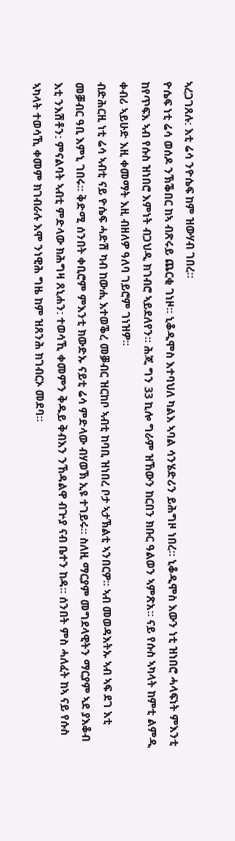ኣረጋገጸሉ: እቲ ሬሳ ንዮሴፍ ከም ዝውሃብ ገበረ።
ዮሴፍ ነቲ ሬሳ ወሰዶ ንኽቕበር ከኣ ብጽሩይ ጨርቂ ገነዞ። ኒቆዲሞስ እተባህለ ካልእ ኣባል ሳንሄድሪን ይሕግዞ ነበረ። ኒቆዲሞስ እውን ነቲ ዝነበሮ ሓላፍነት ምእንቲ ከየጥፍእ ኣብ የሱስ ዝነበሮ እምነት ብጋህዲ ክገብሮ ኣይደለየን። ሕጂ ግን 33 ኪሎ ግራም ዝኸውን ከርበን ክቡር ዓልወን ኣምጽአ። ናይ የሱስ ኣካላት ከምቲ ልምዲ ቀብሪ ኣይሁድ እዚ ቀመማት እዚ ብዘለዎ ዓለባ ገይሮም ገነዝዎ።
ብድሕርዚ ነቲ ሬሳ ኣብቲ ናይ ዮሴፍ ሓድሽ ካብ ከውሒ እተወቕረ መቓብር ዝርከቦ ኣብቲ ከባቢ ዝነበረ ቦታ ኣታኽልቲ ኣንበርዎ። ኣብ መወዳእትኡ ኣብ ኣፍ ደገ እቲ መቓብር ዓቢ እምኒ ገበሩ። ቅድሚ ሰንበት ቀቢሮም ምእንቲ ክውድኡ ናይቲ ሬሳ ምድላው ብሃወኽ ኢዩ ተገይሩ። ስለዚ ማርያም መግደላዊትን ማርያም ኣደ ያእቆብ እቲ ንእሽቶን: ምናልባት ኣብቲ ምድላው ክሕግዛ ጸኒሐን: ተወሳኺ ቀመምን ቅዱይ ቅብእን ንኸዳልዋ ብጕያ ናብ ቤተን ከዳ። ሰንበት ምስ ሓለፈት ከኣ ናይ የሱስ ኣካላት ተወሳኺ ቀመም ክገብራሉ እሞ ንነዊሕ ግዜ ከም ዝጸንሕ ክገብርኦ መደባ።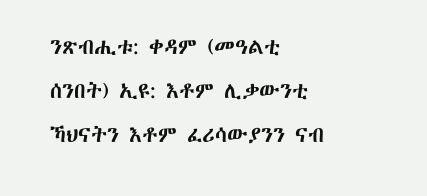ንጽብሒቱ: ቀዳም (መዓልቲ ሰንበት) ኢዩ: እቶም ሊቃውንቲ ኻህናትን እቶም ፈሪሳውያንን ናብ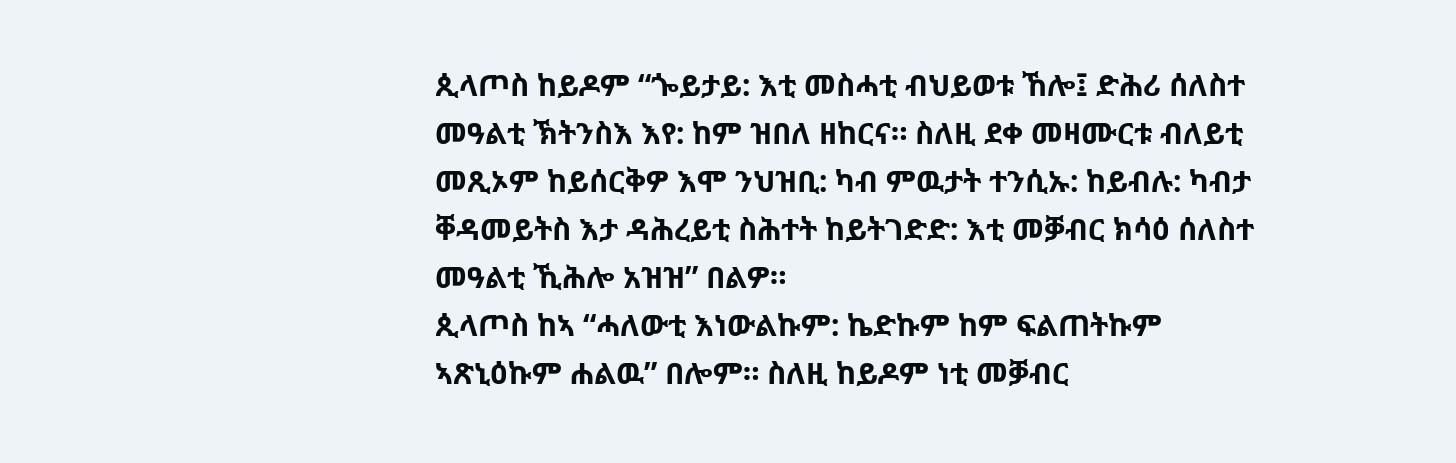ጲላጦስ ከይዶም “ጐይታይ: እቲ መስሓቲ ብህይወቱ ኸሎ፤ ድሕሪ ሰለስተ መዓልቲ ኽትንስእ እየ: ከም ዝበለ ዘከርና። ስለዚ ደቀ መዛሙርቱ ብለይቲ መጺኦም ከይሰርቅዎ እሞ ንህዝቢ: ካብ ምዉታት ተንሲኡ: ከይብሉ: ካብታ ቐዳመይትስ እታ ዳሕረይቲ ስሕተት ከይትገድድ: እቲ መቓብር ክሳዕ ሰለስተ መዓልቲ ኺሕሎ አዝዝ” በልዎ።
ጲላጦስ ከኣ “ሓለውቲ እነውልኩም: ኬድኩም ከም ፍልጠትኩም ኣጽኒዕኩም ሐልዉ” በሎም። ስለዚ ከይዶም ነቲ መቓብር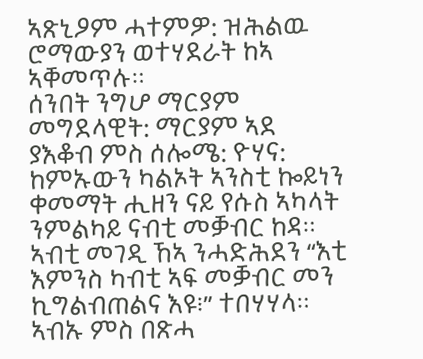ኣጽኒዖም ሓተምዎ: ዝሕልዉ ሮማውያን ወተሃደራት ከኣ ኣቐመጥሉ።
ሰንበት ንግሆ ማርያም መግደላዊት: ማርያም ኣደ ያእቆብ ምስ ሰሎሜ: ዮሃና: ከምኡውን ካልኦት ኣንስቲ ኰይነን ቀመማት ሒዘን ናይ የሱስ ኣካላት ንምልካይ ናብቲ መቓብር ከዳ። ኣብቲ መገዲ ኸኣ ንሓድሕደን “እቲ እምንስ ካብቲ ኣፍ መቓብር መን ኪግልብጠልና እዩ፧” ተበሃሃላ። ኣብኡ ምስ በጽሓ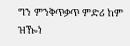ግን ምንቅጥቃጥ ምድሪ ከም ዝዀነ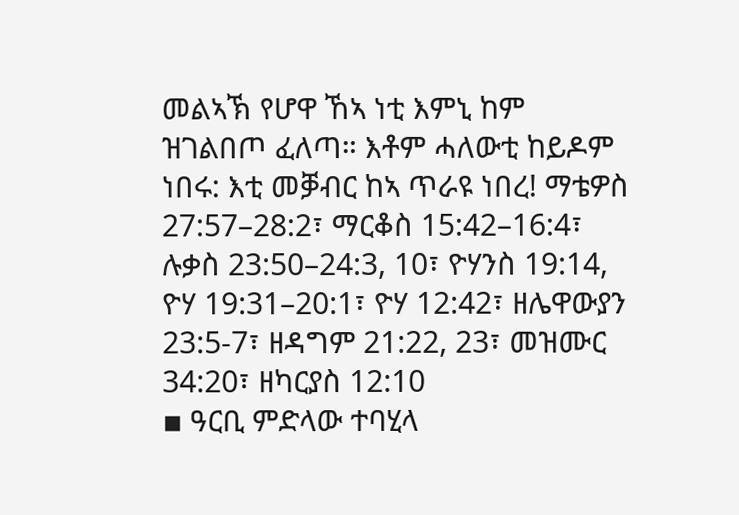መልኣኽ የሆዋ ኸኣ ነቲ እምኒ ከም ዝገልበጦ ፈለጣ። እቶም ሓለውቲ ከይዶም ነበሩ: እቲ መቓብር ከኣ ጥራዩ ነበረ! ማቴዎስ 27:57–28:2፣ ማርቆስ 15:42–16:4፣ ሉቃስ 23:50–24:3, 10፣ ዮሃንስ 19:14, ዮሃ 19:31–20:1፣ ዮሃ 12:42፣ ዘሌዋውያን 23:5-7፣ ዘዳግም 21:22, 23፣ መዝሙር 34:20፣ ዘካርያስ 12:10
▪ ዓርቢ ምድላው ተባሂላ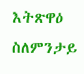እትጽዋዕ ስለምንታይ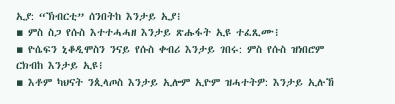ኢያ: “ኽብርቲ” ሰንበትከ እንታይ ኢያ፧
▪ ምስ ስጋ የሱስ እተተሓሓዘ እንታይ ጽሑፋት ኢዩ ተፈጺሙ፧
▪ ዮሴፍን ኒቆዲሞስን ንናይ የሱስ ቀብሪ እንታይ ገበሩ: ምስ የሱስ ዝነበሮም ርክብከ እንታይ ኢዩ፧
▪ እቶም ካህናት ንጲላጦስ እንታይ ኢሎም ኢዮም ዝሓተትዎ: እንታይ ኢሉኸ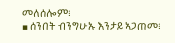መለሰሎም፧
▪ ሰንበት ብንግሁኡ እንታይ ኣጋጠመ፧